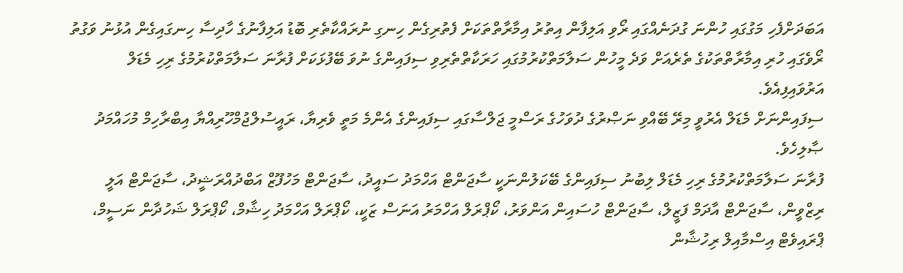އަބަދަށްފެހި މަގުގައި ހުންނަ ގުދަނެއްގައި ރޯވި އަލިފާން އިތުރު އިމާރާތްތަކަށް ފެތުރިގެން ހިނގި ނުރައްކާތެރި ބޮޑު އަލިފާނުގެ ހާދިސާ ހިނގައިގެން އުޅުނު ވަގުތު ރޯވެގައި ހުރި އިމާރާތްތަކުގެ ތެރެއަށް ވަދެ މީހުން ސަލާމަތްކުރުމުގައި ހަރަކާތްތެރިވި ސިފައިންގެ ނުވަ ބޭފުޅަކަށް ފުރާނަ ސަލާމަތްކުރުމުގެ ރިހި މެޑަލް އަރުވައިފިއެވެ.
ސިފައިންނަށް މެޑަލް އެރުވީ މިރޭ ބޭއްވި ނަޞްރުގެ ދުވަހުގެ ރަސްމީ ޖަލްސާގައި ސިފައިންގެ އެންމެ މަތީ ވެރިޔާ، ރައީސުލްޖުމްހޫރިއްޔާ އިބްރާހިމް މުހައްމަދު ޞާލިހެވެ.
ފުރާނަ ސަލާމަތްކުރުމުގެ ރިހި މެޑަލް ލިބުނު ސިފައިންގެ ބޭކަލުންނަކީ ސާޖަންޓް އަހްމަދު ސައީދު، ސާޖަންޓް މަހުފޫޒް އަބްދުއްރަޝީދު، ސާޖަންޓް އަލީ ރިޒްވީން، ސާޖަންޓް އާދަމް ފަޒީލް، ސާޖަންޓް ހުސައިން އަންވަރު، ކޯޕްރަލް އަހްމަރު އަނަސް ޒަކީ، ކޯޕްރަލް އަހްމަދު ހިޝާމް، ކޯޕްރަލް ޝަހުދާން ނަސީމް، ޕްރައިވެޓް އިސްމާއިލް ރިހުޝާން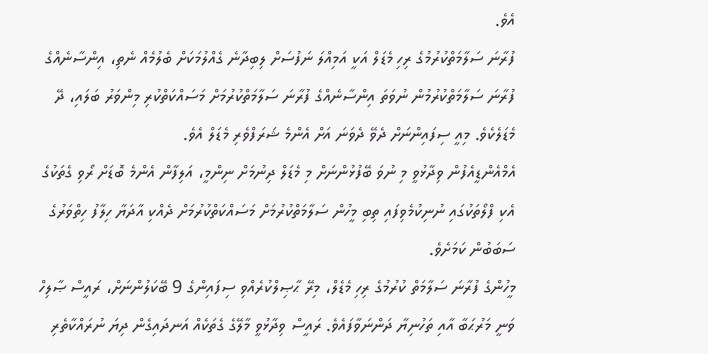އެވެ.
ފުރާނަ ސަލާމަތްކުރުމުގެ ރިހި މެޑަލް އަކީ އަމިއްލަ ނަފުސަށް ލިބިދާނެ ގެއްލުމަކަށް ބެލުމެއް ނެތި، އިންސާނެއްގެ ފުރާނަ ސަލާމަތްކުރުމުން ނުވަތަ އިންސާނެއްގެ ފުރާނަ ސަލާމަތްކުރުމަށް މަސައްކަތްކުރި މިންވަރު ބަލައި، ދޭ މެޑަލެކެވެ. މިއީ ސިފައިންނަށް ދެވޭ ދެވަނަ އަށް އެންމެ ޝަރަފްވެރި މެޑަލް އެވެ.
އެމްއެންޑީއެފުން ވިދާޅުވީ މި ނުވަ ބޭފުޅުންނަށް މި މެޑަލް ދިނުމަށް ނިންމީ، އަލިފާން އެންމެ ބޮޑަށް ރޯވި ގެތަކުގެ އެކި ފްލޯތަކުގައި ނުނިކުމެވިފައި ތިބި މީހުން ސަލާމަތްކުރުމަށް މަސައްކަތްކުރުމަށް ދެއްކި އާދަޔާ ހިލާފު ހިތްވަރުގެ ސަބަބުން ކަމަށެވެ.
މީހުންގެ ފުރާނަ ސަލާމަތް ކުރުމުގެ ރިހި މެޑެލް، މިރޭ ޙާޞިލްކުރެއްވި ސިފައިންގެ 9 ބޭކަލުންނަށް، ރައީސް ޞާލިހް ވަނީ މަރުޙަބާ އާއި ތަހުނިޔާ ދަންނަވާފައެވެ. ރައީސް ވިދާޅުވީ މާލޭގެ ގެތަކެއް އަނދައިގެން ދިޔަ ނުރައްކާތެރި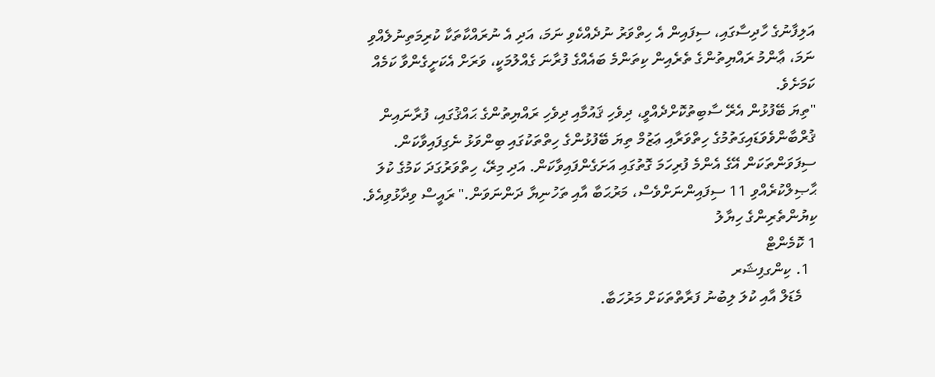އަލިފާނުގެ ހާދިސާގައި، ސިފައިން އެ ހިތްވަރު ނުދެއްކެވި ނަމަ، އަދި އެ ނުރައްކާތަކާ ކުރިމަތިނުލެއްވި ނަމަ، ޢާންމު ރައްޔިތުންގެ ތެރެއިން ކިތަންމެ ބައެއްގެ ފުރާނަ ގެއްލުމަކީ، ވަރަށް އެކަށީގެންވާ ކަމެއް ކަމަށެވެ.
"ތިޔަ ބޭފުޅުން އެރޭ ސާބިތުކޮށްދެއްވީ، ދިވެހި ޤައުމާއި ދިވެހި ރައްޔިތުންގެ ޙައްޤުގައި، ފުރާނައިން ޤުރްބާންވެވަޑައިގަތުމުގެ ހިތްވަރާއި ޢަޒުމް ތިޔަ ބޭފުޅުންގެ ހިތްތަކުގައި ބިންވަޅު ނެގިފައިވާކަން. ސިފަވަންތަކަން އޭގެ އެންމެ ފުރިހަމަ ގޮތުގައި އަށަގެންފައިވާކަން. އަދި މިރޭ، ހިތްވަރުގަދަ ކަމުގެ ކުލަ ޙާޞިލްކުރެއްވި 11 ސިފައިންނަށްވެސް، މަރުޙަބާ އާއި ތަހުނިޔާ ދަންނަވަން." ރައީސް ވިދާޅުވިއެވެ.
ކިޔުންތެރިންގެ ހިޔާލު
1 ކޮމެންޓް
  1. ކިންގފިޝަރ
    މެޑަލް އާއި ކުލަ ލިބުނު ފަރާތްތަކަށް މަރުހަބާ.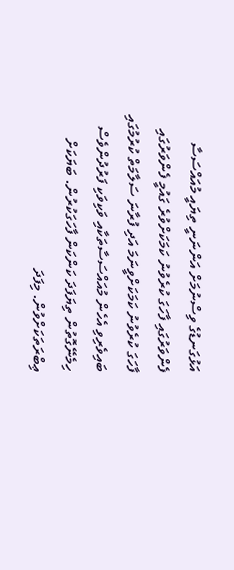އަޅުގަނޑުގެ ވިސްނުމަށް އަންނަނީ ތިޔައީ މުއައްސަސާ ފެންވަރުގައި ފާހަގަ ކުރެވުނު ކަމަކަށްވުރެ ގައުމީ ފެންވަރުގައި ފާހަގަ ކުރެވުނު ކަމަކަށްވީނަމަ އަދި ފުރާނަ ސަލާމަތް ކުރުމުގައި ބައިވެރިވި އެހެން މުއައްސަސާތަކާއި ވަކިވަކި ފަރުދުންވެސް ހިމެނޭގޮތުން ތިޔަފަދަ ކަންކަން ފާހަގަކުރުން. ބަޔަކަށް ޢިބްރަތަކަށްވުން. މިފަދަ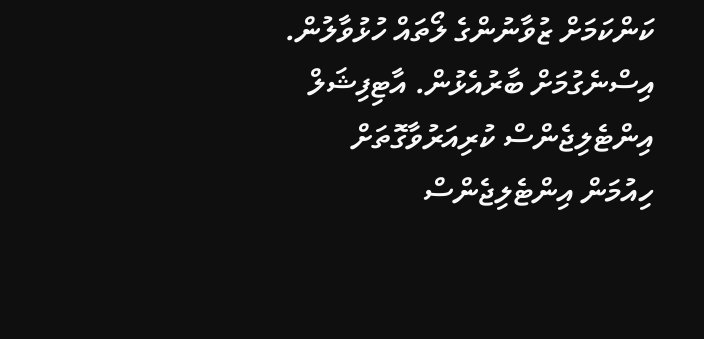ކަންކަމަށް ޒުވާނުންގެ ލޯތައް ހުޅުވާލުން. އިސްނެގުމަށް ބާރުއެޅުން. އާޓިފިޝަލް އިންޓެލިޖެންސް ކުރިއަރުވާގޮތަށް ހިއުމަން އިންޓެލިޖެންސް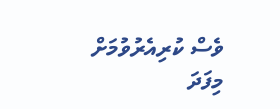ވެސް ކުރިއެރުވުމަށް މިފަދަ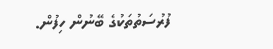ފުރުސަތުތަކުގެ ބޭނުން ހިފުން.